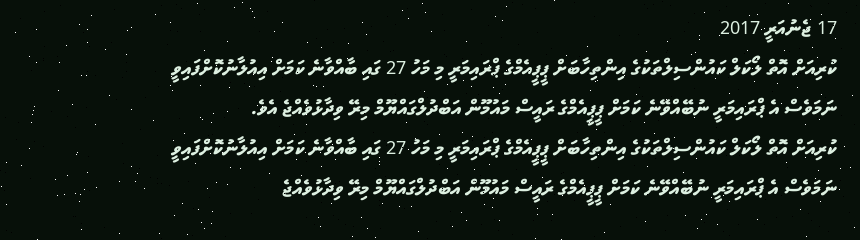17 ޖެނުއަރީ 2017
ކުރިއަށް އޮތް ލޯކަލް ކައުންސިލްތަކުގެ އިންތިހާބަށް ޕީޕީއެމްގެ ޕްރައިމަރީ މި މަހު 27 ގައި ބާއްވާނެ ކަމަށް އިއުލާނުކޮށްފައިވީ ނަމަވެސް އެ ޕްރައިމަރީ ނުބޭއްވޭނެ ކަމަށް ޕީޕީއެމްގެ ރައީސް މައުމޫން އަބްދުލްގައްޔޫމް މިރޭ ވިދާޅުވެއްޖެ އެވެ.
ކުރިއަށް އޮތް ލޯކަލް ކައުންސިލްތަކުގެ އިންތިހާބަށް ޕީޕީއެމްގެ ޕްރައިމަރީ މި މަހު 27 ގައި ބާއްވާނެ ކަމަށް އިއުލާނުކޮށްފައިވީ ނަމަވެސް އެ ޕްރައިމަރީ ނުބޭއްވޭނެ ކަމަށް ޕީޕީއެމްގެ ރައީސް މައުމޫން އަބްދުލްގައްޔޫމް މިރޭ ވިދާޅުވެއްޖެ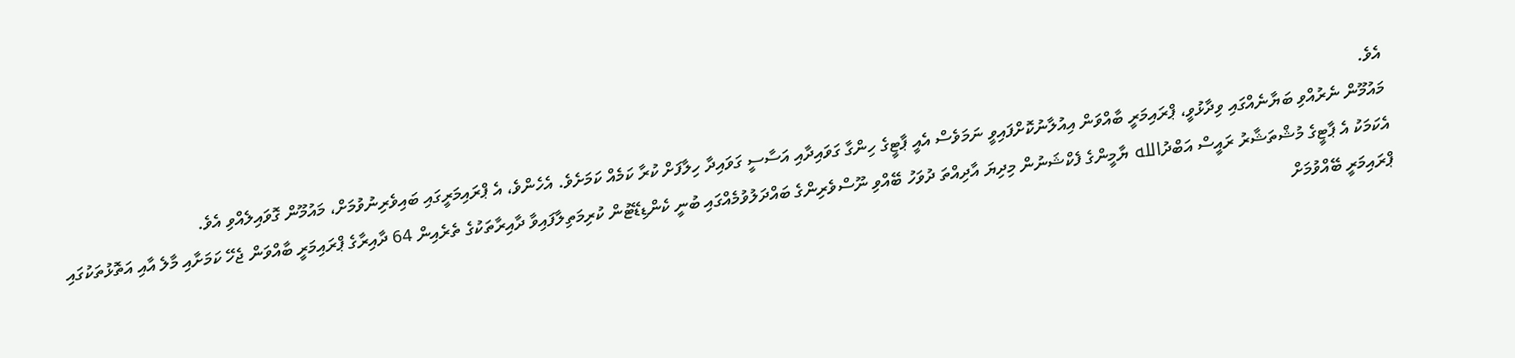އެވެ.
މައުމޫން ނެރުއްވި ބަޔާނެއްގައި ވިދާޅުވީ، ޕްރައިމަރީ ބާއްވަން އިއުލާނުކޮށްފައިވީ ނަމަވެސް އެއީ ޕާޓީގެ ހިންގާ ގަވައިދާއި އަސާސީ ގަވައިދާ ހިލާފަށް ކުރާ ކަމެއް ކަމަށެވެ. އެހެންވެ، އެ ޕްރައިމަރީގައި ބައިވެރިނުވުމަށް، މައުމޫން ގޮވައިލެއްވި އެވެ.
އެކަމަކު އެ ޕާޓީގެ މުޝްތަޝާރު ރައީސް އަބްދުالله ޔާމީންގެ ފެކްޝަނުން މިދިޔަ އާދިއްތަ ދުވަހު ބޭއްވި ނޫސްވެރިންގެ ބައްދަލުވުމެއްގައި ބުނީ ކެންޑިޑޭޓުން ކުރިމަތިލާފައިވާ ދާއިރާތަކުގެ ތެރެއިން 64 ދާއިރާގެ ޕްރައިމަރީ ބާއްވަން ޖެހޭ ކަމަށާއި މާލެ އާއި އަތޮޅުތަކުގައި ޕްރައިމަރީ ބޭއްވުމަށް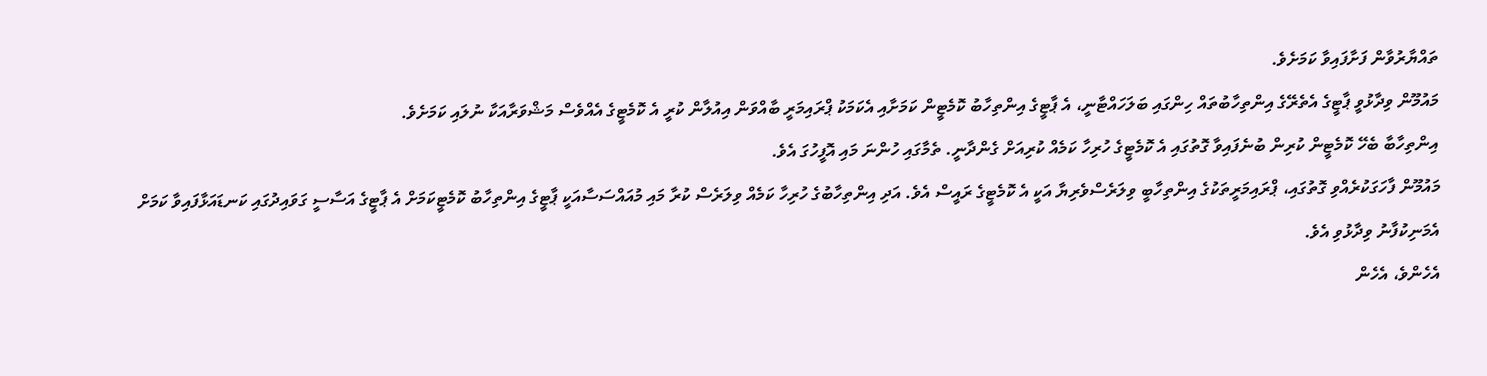ތައްޔާރުވާން ފަށާފައިވާ ކަމަށެވެ.
މައުމޫން ވިދާޅުވީ ޕާޓީގެ އެތެރޭގެ އިންތިހާބުތައް ހިންގައި ބަލަހައްޓާނީ، އެ ޕާޓީގެ އިންތިހާބު ކޮމެޓީން ކަމަށާއި އެކަމަކު ޕްރައިމަރީ ބާއްވަން އިއުލާން ކުރީ އެ ކޮމެޓީގެ އެއްވެސް މަޝްވަރާއަކާ ނުލައި ކަމަށެވެ.
އިންތިހާބާ ބެހޭ ކޮމެޓީން ކުރިން ބުނެފައިވާ ގޮތުގައި އެ ކޮމެޓީގެ ހުރިހާ ކަމެއް ކުރިއަށް ގެންދާނީ. ތެމާގައި ހުންނަ މައި އޮފީހުގަ އެވެ.
މައުމޫން ފާހަގަކުރެއްވި ގޮތުގައި، ޕްރައިމަރީތަކުގެ އިންތިހާބީ ވިލަރެސްވެރިޔާ އަކީ އެ ކޮމެޓީގެ ރައީސް އެވެ. އަދި އިންތިހާބުގެ ހުރިހާ ކަމެއް ވިލަރެސް ކުރާ މައި މުއައްސަސާއަކީ ޕާޓީގެ އިންތިހާބު ކޮމެޓީކަމަށް އެ ޕާޓީގެ އަސާސީ ގަވައިދުގައި ކަނޑައަޅާފައިވާ ކަމަށް އެމަނިކުފާނު ވިދާޅުވި އެވެ.
އެހެންވެ، އެހެން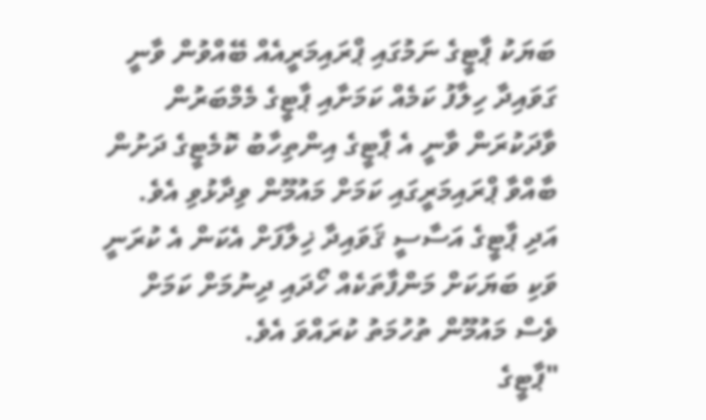ބަޔަކު ޕާޓީގެ ނަމުގައި ޕްރައިމަރީއެއް ބޭއްވުން ވާނީ ގަވައިދާ ހިލާފު ކަމެއް ކަމަށާއި ޕާޓީގެ މެމްބަރުން ވާދަކުރަން ވާނީ އެ ޕާޓީގެ އިންތިހާބު ކޮމެޓީގެ ދަށުން ބާއްވާ ޕްރައިމަރީގައި ކަމަށް މައުމޫން ވިދާޅުވި އެވެ.
އަދި ޕާޓީގެ އަސާސީ ޤަވައިދާ ޚިލާފަށް އެކަން އެ ކުރަނީ ވަކި ބަޔަކަށް މަންފާތަކެއް ހޯދައި ދިނުމަށް ކަމަށް ވެސް މައުމޫން ތުހުމަތު ކުރައްވަ އެވެ.
"ޕާޓީގެ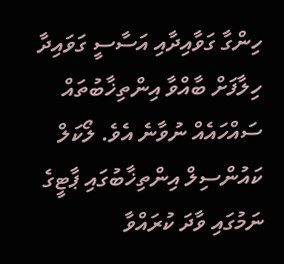ހިންގާ ގަވާއިދާއި އަސާސީ ގަވައިދާ ހިލާފަށް ބާއްވާ އިންތިޚާބުތައް ސައްހައެއް ނުވާނެ އެވެ. ލޯކަލް ކައުންސިލް އިންތިޚާބުގައި ޕާޓީގެ ނަމުގައި ވާދަ ކުރައްވާ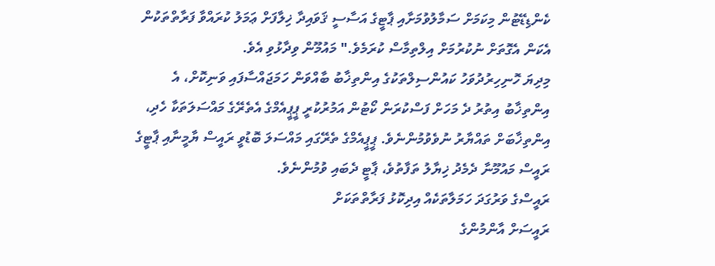ކެންޑިޑޭޓުން މިކަމަށް ސަމާލުވުމަށާއި ޕާޓީގެ އަސާސީ ޤަވައިދާ ޚިލާފަށް ޢަމަލު ކުރައްވާ ފަރާތްތަކުން އެކަން އެގޮތަށް ނުކުރުމަށް އިލްތިމާސް ކުރަމެވެ." މައުމޫން ވިދާޅުވި އެވެ.
މިދިޔަ ހޮނިހިރުދުވަހު ކައުންސިލްތަކުގެ އިންތިޚާބު ބާއްވަން ހަމަޖައްސާފައި ވަނިކޮށް، އެ އިންތިޚާބު އިތުރު ދެ މަހަށް ފަސްކުރަން ކޯޓުން އަމުރުކުރީ ޕީޕީއެމްގެ އެތެރޭގެ މައްސަލަތަކާ ހެދި، އިންތިޚާބަށް ތައްޔާރު ނުވެވުމުންނެވެ. ޕީޕީއެމްގެ ތެރޭގައި މައްސަލަ ބޮޑުވީ ރައީސް ޔާމީނާއި ޕާޓީގެ ރައީސް މައުމޫނާ ދެމެދު ޚިޔާލު ތަފާތުވެ، ޕާޓީ ދެބައި ވުމުންނެވެ.
ރައީސްގެ ވަރުގަދަ ހަމަލާތަކެއް އިދިކޮޅު ފަރާތްތަކަށް
ރައީސަށް އާންމުންގެ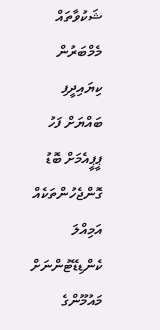ޝަކުވާތައް މެމްބަރުން ކިޔައިދީފި
ބައްޔަށް ފަހު ޕީޕީއެމަށް ބޮޑު ގޮންޖެހުންތަކެއް
އަމިއްލަ ކެންޑިޑޭޓުންނަށް މައުމޫންގެ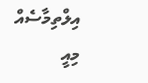އިލްތިމާސެއް
މިއީ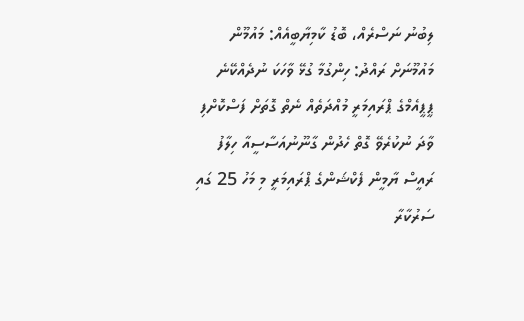ލިބުނު ނަސްރެއް، ބޮޑު ކާމިޔާބީއެއް: މައުމޫން
މައުމޫނަށް ރައްދު: ހިންގުމާ ގުޅޭ ވާހަކަ ނުދެއްކޭނެ
ޕީޕީއެމްގެ ޕްރައިމަރީ މުއްދަތެއް ނެތް ގޮތަށް ފަސްކޮށްފި
ވާދަ ނުކުރެވޭ ގޮތް ހެދުން ގާނޫނުއަސާސީއާ ހިލާފު
ރައީސް ޔާމީން ފެކްޝަންގެ ޕްރައިމަރީ މި މަހު 25 ގައި
ސަރުކާރާ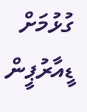ގުޅުމަށް ޑީއާރުޕީން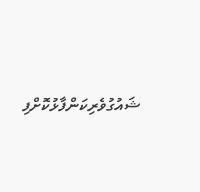ޝައުގުވެރިކަންފާޅުކޮށްފި